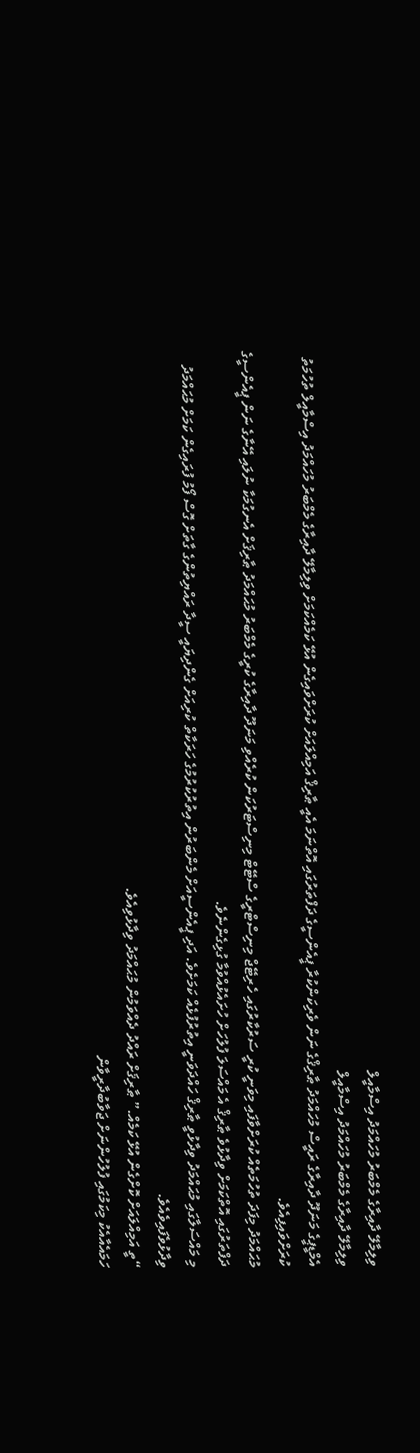ވިލިމާލޭ ދާއިރާގެ މެމްބަރު މުހައްމަދު އިސްމާއީލް
ވިލިމާލޭ ދާއިރާގެ މެމްބަރު މުހައްމަދު އިސްމާއީލް
އެމްޑީޕީގެ މަނަދޫ ދާއިރާގެ ރައީސް މުހައްމަދު ޠާރިޤްގެ ނަން ވެރިކަންކުރާ ޕީއެންސީގެ ދަފްތަރުގައި އޮތްނަމަ އެއީ ޠާރިޤް އަމިއްލައަށް ކުރަށްވައިގެން އުޅޭ ކަމެއްކަމަށް ވިލިމާލޭ ދާއިރާގެ މެމްބަރު މުހައްމަދު އިސްމާއީލް ތުހުމަތު ކުރަށްވައިފިއެވެ.
މުޙައްމަދު މިފަދަ ތުހުމަތެއް ކުރަށްވާފައި މިވަނީ ކުރީ ސަރުކާރުގައި ހެރިޓޭޖް މިނިސްޓްރީގެ ސްޓޭޓް މިނިސްޓަރުކަން ކުރެއްވި މަނަދޫ ދާއިރާގެ ކުރީގެ މެމްބަރު މުޙައްމަދު ޠާރިޤަށް އެނގުމަކާ ނުލައި އޭނާގެ ނަން ޕީއެންސީގެ ދަފްތަރުގައި އޮތްކަމަށް ވިދާޅުވެ ޠާރިޤް އެ މައްސަލަ ފުލުހަށް ހުށައެޅުއްވުމާ ގުޅިގެންނެވެ.
މި މައްސަލާގައި މުޙައްމަދު ވިދާޅުވީ ޠާރިޤް ހައްދަވަނީ އިތުރުފުޅެއް ކަމަށެވެ. އަދި ޕީއެންސީއަށް މެންބަރުން އިތުރުކުރުމުގެ ހަރަކާތް ކުރިއަށް ގެންދިޔައީ ސީދާ ރައްޔިތުންގެ ގާތަށް ގޮސް ފޯމު ފުރައިގެން ކަމަށް މުޙައްމަދު ވިދާޅުވެފައިވެއެވެ.
“ތީ އަމިއްލައަށް ކޮށްގެން އުޅޭ ކަމެއް.” ޠާރިޤަށް ރައްދު ދެއްވަމުން މުޙައްމަދު ވިދާޅުވިއެވެ.
ހަމައެއާއެކު މިކަމުގައި ފުލުހުންނަށް ޖަވާބުދާރީވާން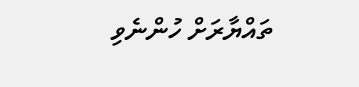ތައްޔާރަށް ހުންނެވި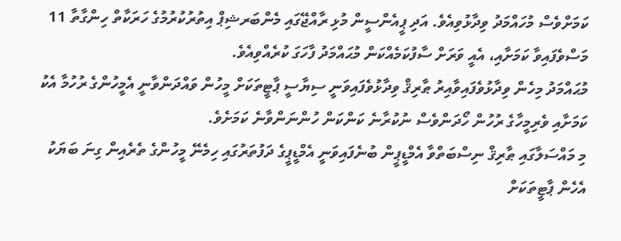ކަމަށްވެސް މުހައްމަދު ވިދާޅުވިއެވެ. އަދި ޕީއެންސީން މުޅި ރާއްޖޭގައި މެންބަރޝިޕް އިތުރުކުރުމުގެ ހަރަކާތް ހިންގާތާ 11 މަސްވެފައިވާ ކަމަށާއި، އެއީ ވަރަށް ސާފުކަމެއްކަން މުޙައްމަދު ފާހަގަ ކުރެއްވިއެވެ.
މުޙައްމަދު މިހެން ވިދާޅުވެފައިވާއިރު ޠާރިޤް ވިދާޅުވެފައިވަނީ ސިޔާސީ ޕާޓީތަކަށް މީހުން ވައްދަންވާނީ އެމީހުންގެ ރުހުމާ އެކު ކަމަށާއި ވެރިމީހާގެ ރުހުން ހޯދަންވެސް ނުކުރާނެ ކަންކަން ހުންނަންވާނެ ކަމަށެވެ.
މި މައްސަލާގައި ޠާރިޤް ނިސްބަތްވާ އެމްޑީޕީން ބުނެފައިވަނީ އެމްޑީޕީގެ ދަފުތަރުގައި ހިމެނޭ މީހުންގެ ތެރެއިން ގިނަ ބަޔަކު އެހެން ޕާޓީތަކަށް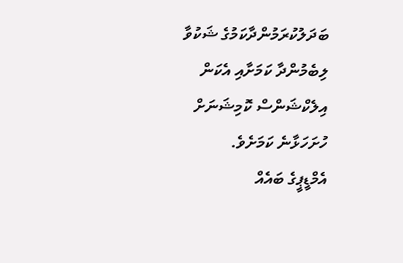ބަދަލުކުރަމުންދާކަމުގެ ޝަކުވާ ލިބެމުންދާ ކަމަށާއި އެކަން އިލެކްޝަންސް ކޮމިޝަނަށް ހުށަހަޅާނެ ކަމަށެވެ.
އެމްޑީޕީގެ ބައެއް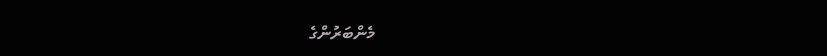މެންބަރުންގެ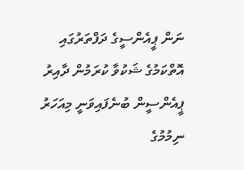ނަން ޕީއެންސީގެ ދަފްތަރުގައި އޮތްކަމުގެ ޝަކުވާ ކުރަމުން ދާއިރު ޕީއެންސީން ބުނެފައިވަނީ މިއަހަރު ނިމުމުގެ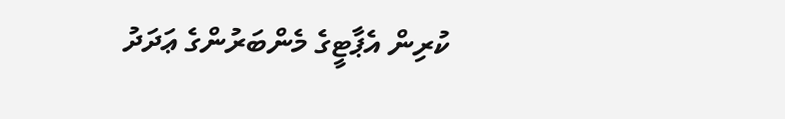ކުރިން އެޕާޓީގެ މެންބަރުންގެ ޢަދަދު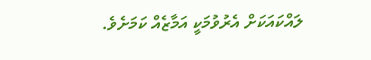ލައްކައަކަށް އެރުވުމަކީ އަމާޒެއް ކަމަށެވެ.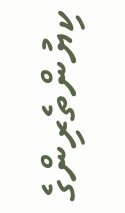ކިޔުންތެރިންގެ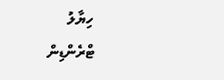ހިޔާލު
ޓްރެންޑިން